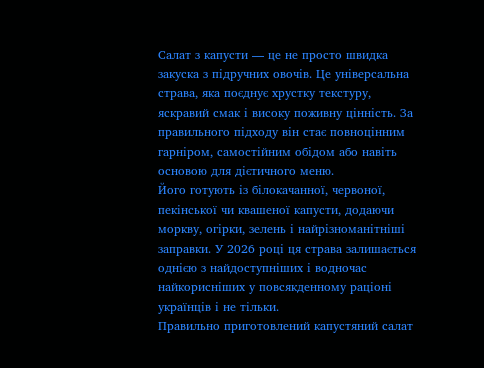Салат з капусти — це не просто швидка закуска з підручних овочів. Це універсальна страва, яка поєднує хрустку текстуру, яскравий смак і високу поживну цінність. За правильного підходу він стає повноцінним гарніром, самостійним обідом або навіть основою для дієтичного меню.
Його готують із білокачанної, червоної, пекінської чи квашеної капусти, додаючи моркву, огірки, зелень і найрізноманітніші заправки. У 2026 році ця страва залишається однією з найдоступніших і водночас найкорисніших у повсякденному раціоні українців і не тільки.
Правильно приготовлений капустяний салат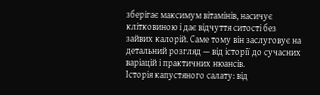зберігає максимум вітамінів, насичує клітковиною і дає відчуття ситості без зайвих калорій. Саме тому він заслуговує на детальний розгляд — від історії до сучасних варіацій і практичних нюансів.
Історія капустяного салату: від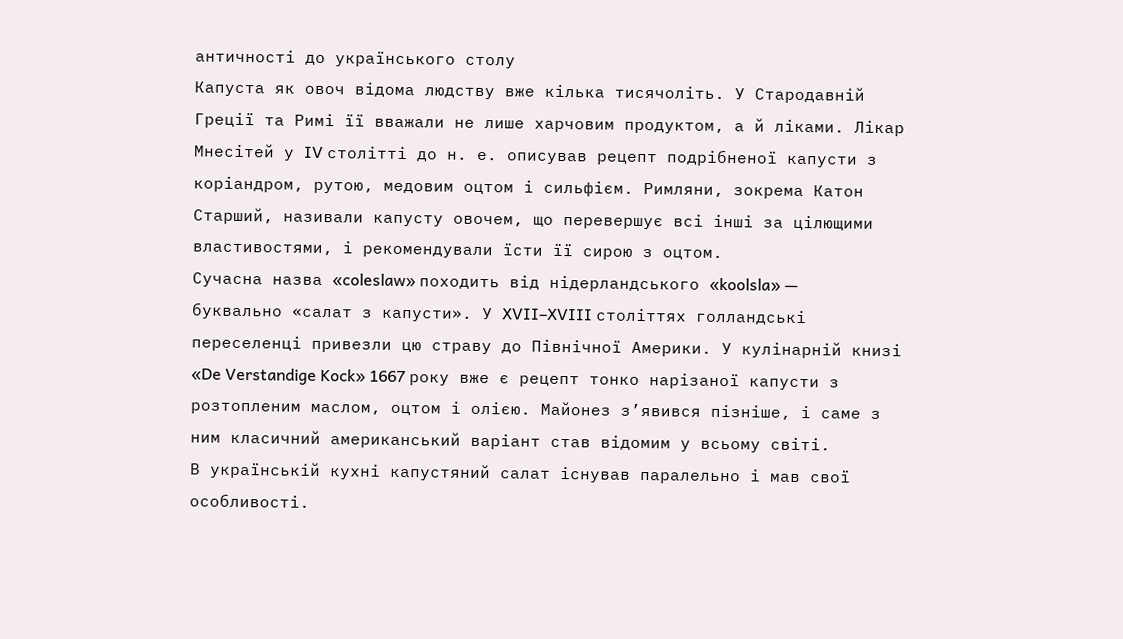античності до українського столу
Капуста як овоч відома людству вже кілька тисячоліть. У Стародавній Греції та Римі її вважали не лише харчовим продуктом, а й ліками. Лікар Мнесітей у IV столітті до н. е. описував рецепт подрібненої капусти з коріандром, рутою, медовим оцтом і сильфієм. Римляни, зокрема Катон Старший, називали капусту овочем, що перевершує всі інші за цілющими властивостями, і рекомендували їсти її сирою з оцтом.
Сучасна назва «coleslaw» походить від нідерландського «koolsla» — буквально «салат з капусти». У XVII–XVIII століттях голландські переселенці привезли цю страву до Північної Америки. У кулінарній книзі «De Verstandige Kock» 1667 року вже є рецепт тонко нарізаної капусти з розтопленим маслом, оцтом і олією. Майонез з’явився пізніше, і саме з ним класичний американський варіант став відомим у всьому світі.
В українській кухні капустяний салат існував паралельно і мав свої особливості.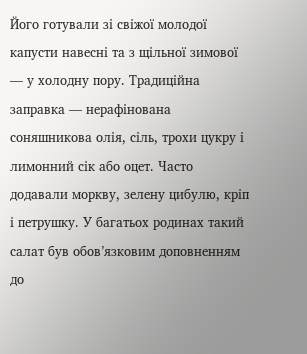Його готували зі свіжої молодої капусти навесні та з щільної зимової — у холодну пору. Традиційна заправка — нерафінована соняшникова олія, сіль, трохи цукру і лимонний сік або оцет. Часто додавали моркву, зелену цибулю, кріп і петрушку. У багатьох родинах такий салат був обов’язковим доповненням до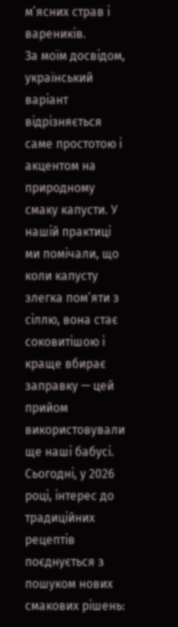м’ясних страв і вареників.
За моїм досвідом, український варіант відрізняється саме простотою і акцентом на природному смаку капусти. У нашій практиці ми помічали, що коли капусту злегка пом’яти з сіллю, вона стає соковитішою і краще вбирає заправку — цей прийом використовували ще наші бабусі. Сьогодні, у 2026 році, інтерес до традиційних рецептів поєднується з пошуком нових смакових рішень: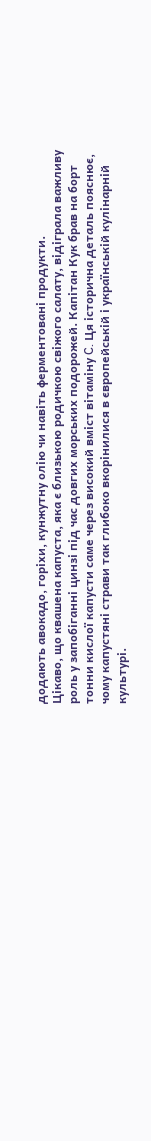додають авокадо, горіхи, кунжутну олію чи навіть ферментовані продукти.
Цікаво, що квашена капуста, яка є близькою родичкою свіжого салату, відіграла важливу роль у запобіганні цинзі під час довгих морських подорожей. Капітан Кук брав на борт тонни кислої капусти саме через високий вміст вітаміну C. Ця історична деталь пояснює, чому капустяні страви так глибоко вкорінилися в європейській і українській кулінарній культурі.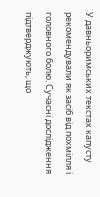У давньоримських текстах капусту рекомендували як засіб від похмілля і головного болю. Сучасні дослідження підтверджують, що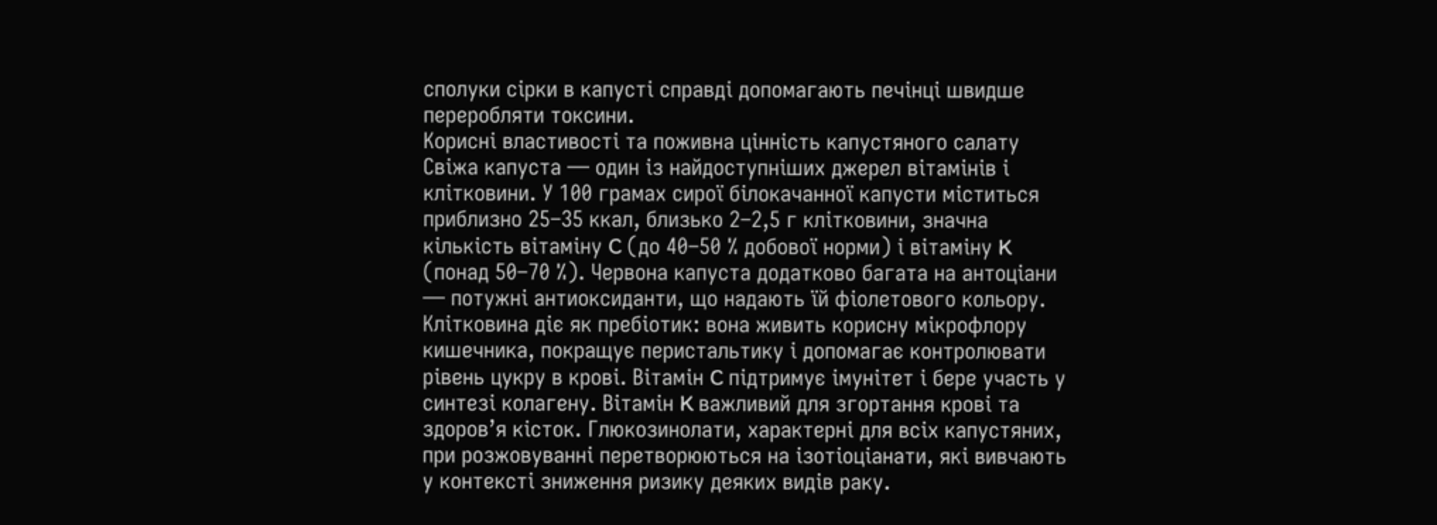сполуки сірки в капусті справді допомагають печінці швидше переробляти токсини.
Корисні властивості та поживна цінність капустяного салату
Свіжа капуста — один із найдоступніших джерел вітамінів і клітковини. У 100 грамах сирої білокачанної капусти міститься приблизно 25–35 ккал, близько 2–2,5 г клітковини, значна кількість вітаміну C (до 40–50 % добової норми) і вітаміну K (понад 50–70 %). Червона капуста додатково багата на антоціани — потужні антиоксиданти, що надають їй фіолетового кольору.
Клітковина діє як пребіотик: вона живить корисну мікрофлору кишечника, покращує перистальтику і допомагає контролювати рівень цукру в крові. Вітамін C підтримує імунітет і бере участь у синтезі колагену. Вітамін K важливий для згортання крові та здоров’я кісток. Глюкозинолати, характерні для всіх капустяних, при розжовуванні перетворюються на ізотіоціанати, які вивчають у контексті зниження ризику деяких видів раку.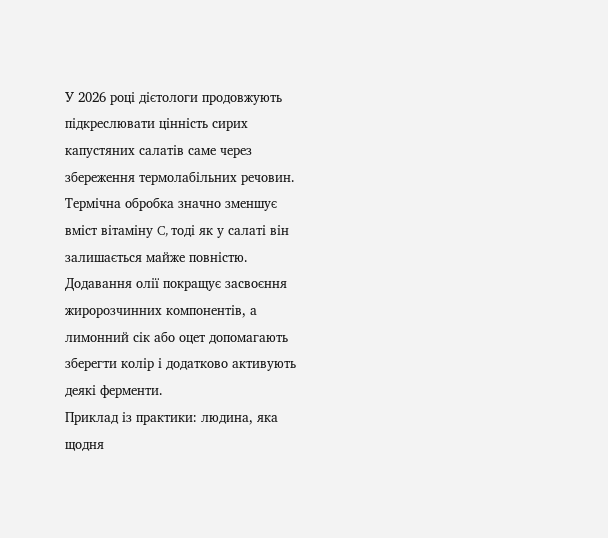У 2026 році дієтологи продовжують підкреслювати цінність сирих капустяних салатів саме через збереження термолабільних речовин. Термічна обробка значно зменшує вміст вітаміну C, тоді як у салаті він залишається майже повністю. Додавання олії покращує засвоєння жиророзчинних компонентів, а лимонний сік або оцет допомагають зберегти колір і додатково активують деякі ферменти.
Приклад із практики: людина, яка щодня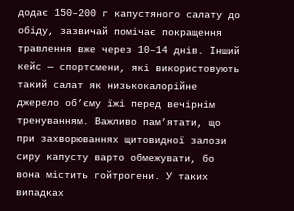додає 150–200 г капустяного салату до обіду, зазвичай помічає покращення травлення вже через 10–14 днів. Інший кейс — спортсмени, які використовують такий салат як низькокалорійне джерело об’єму їжі перед вечірнім тренуванням. Важливо пам’ятати, що при захворюваннях щитовидної залози сиру капусту варто обмежувати, бо вона містить гойтрогени. У таких випадках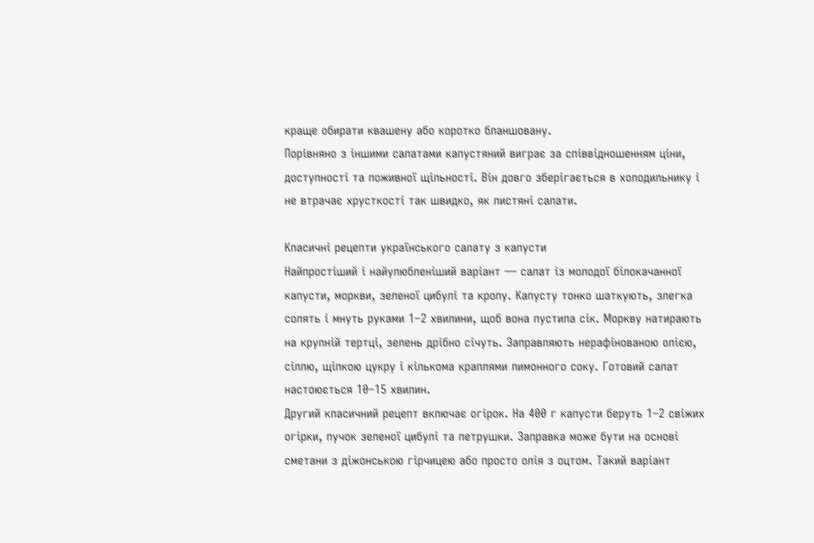краще обирати квашену або коротко бланшовану.
Порівняно з іншими салатами капустяний виграє за співвідношенням ціни, доступності та поживної щільності. Він довго зберігається в холодильнику і не втрачає хрусткості так швидко, як листяні салати.

Класичні рецепти українського салату з капусти
Найпростіший і найулюбленіший варіант — салат із молодої білокачанної капусти, моркви, зеленої цибулі та кропу. Капусту тонко шаткують, злегка солять і мнуть руками 1–2 хвилини, щоб вона пустила сік. Моркву натирають на крупній тертці, зелень дрібно січуть. Заправляють нерафінованою олією, сіллю, щіпкою цукру і кількома краплями лимонного соку. Готовий салат настоюється 10–15 хвилин.
Другий класичний рецепт включає огірок. На 400 г капусти беруть 1–2 свіжих огірки, пучок зеленої цибулі та петрушки. Заправка може бути на основі сметани з діжонською гірчицею або просто олія з оцтом. Такий варіант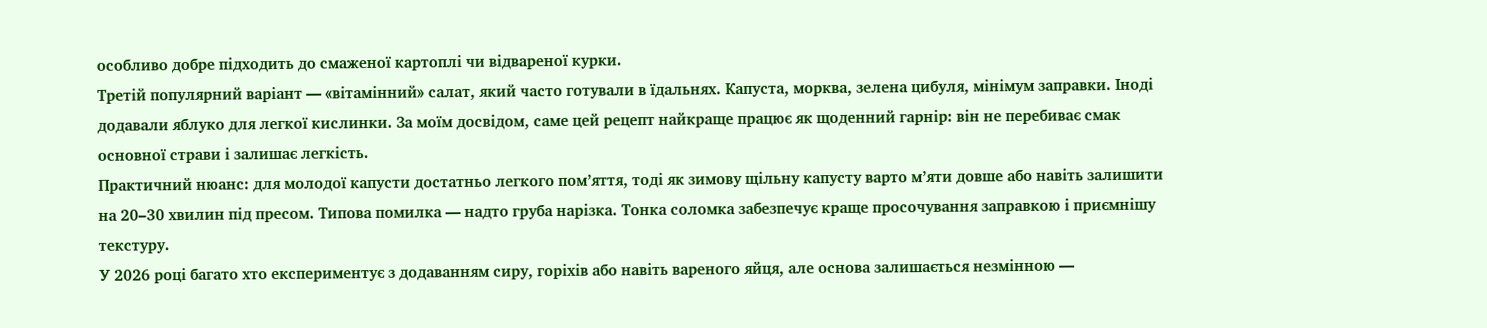особливо добре підходить до смаженої картоплі чи відвареної курки.
Третій популярний варіант — «вітамінний» салат, який часто готували в їдальнях. Капуста, морква, зелена цибуля, мінімум заправки. Іноді додавали яблуко для легкої кислинки. За моїм досвідом, саме цей рецепт найкраще працює як щоденний гарнір: він не перебиває смак основної страви і залишає легкість.
Практичний нюанс: для молодої капусти достатньо легкого пом’яття, тоді як зимову щільну капусту варто м’яти довше або навіть залишити на 20–30 хвилин під пресом. Типова помилка — надто груба нарізка. Тонка соломка забезпечує краще просочування заправкою і приємнішу текстуру.
У 2026 році багато хто експериментує з додаванням сиру, горіхів або навіть вареного яйця, але основа залишається незмінною —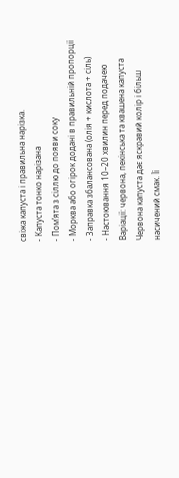свіжа капуста і правильна нарізка.
- Капуста тонко нарізана
- Пом’ята з сіллю до появи соку
- Морква або огірок додані в правильній пропорції
- Заправка збалансована (олія + кислота + сіль)
- Настоювання 10–20 хвилин перед подачею
Варіації: червона, пекінська та квашена капуста
Червона капуста дає яскравий колір і більш насичений смак. Її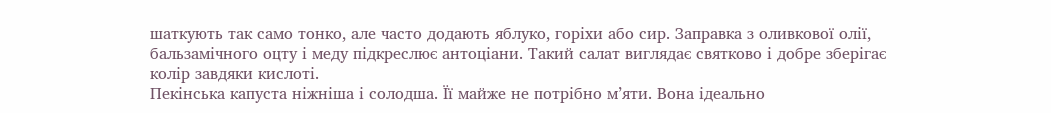шаткують так само тонко, але часто додають яблуко, горіхи або сир. Заправка з оливкової олії, бальзамічного оцту і меду підкреслює антоціани. Такий салат виглядає святково і добре зберігає колір завдяки кислоті.
Пекінська капуста ніжніша і солодша. Її майже не потрібно м’яти. Вона ідеально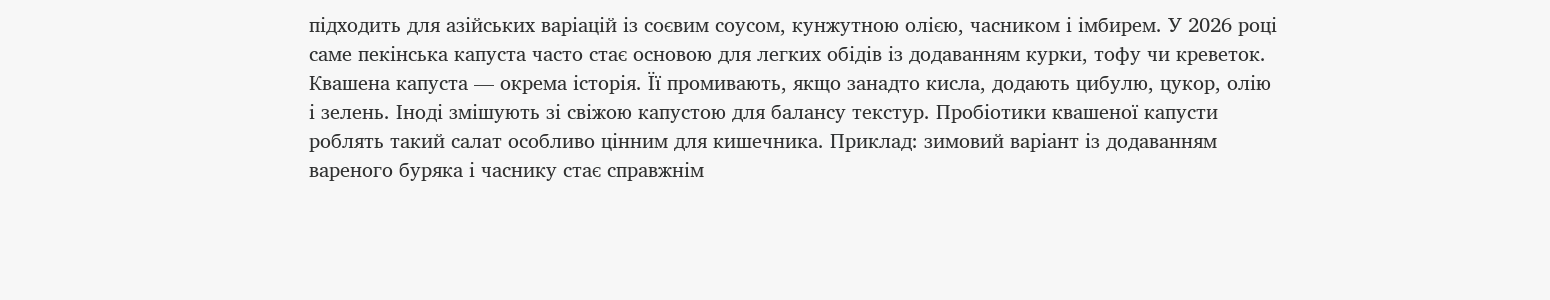підходить для азійських варіацій із соєвим соусом, кунжутною олією, часником і імбирем. У 2026 році саме пекінська капуста часто стає основою для легких обідів із додаванням курки, тофу чи креветок.
Квашена капуста — окрема історія. Її промивають, якщо занадто кисла, додають цибулю, цукор, олію і зелень. Іноді змішують зі свіжою капустою для балансу текстур. Пробіотики квашеної капусти роблять такий салат особливо цінним для кишечника. Приклад: зимовий варіант із додаванням вареного буряка і часнику стає справжнім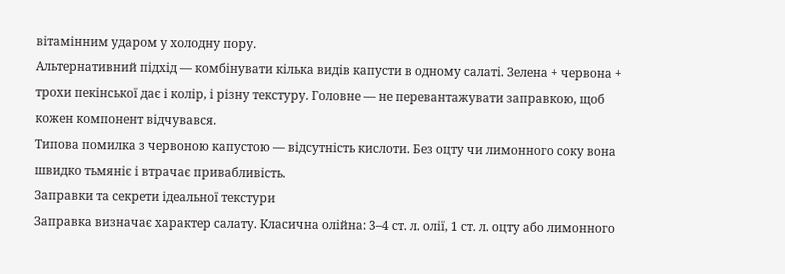вітамінним ударом у холодну пору.
Альтернативний підхід — комбінувати кілька видів капусти в одному салаті. Зелена + червона + трохи пекінської дає і колір, і різну текстуру. Головне — не перевантажувати заправкою, щоб кожен компонент відчувався.
Типова помилка з червоною капустою — відсутність кислоти. Без оцту чи лимонного соку вона швидко тьмяніє і втрачає привабливість.
Заправки та секрети ідеальної текстури
Заправка визначає характер салату. Класична олійна: 3–4 ст. л. олії, 1 ст. л. оцту або лимонного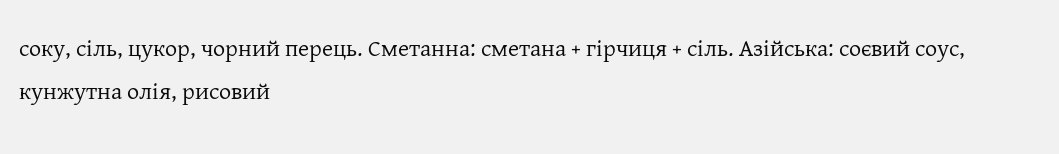соку, сіль, цукор, чорний перець. Сметанна: сметана + гірчиця + сіль. Азійська: соєвий соус, кунжутна олія, рисовий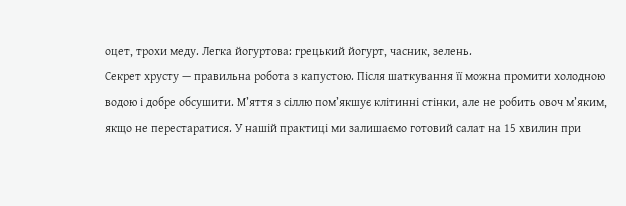оцет, трохи меду. Легка йогуртова: грецький йогурт, часник, зелень.
Секрет хрусту — правильна робота з капустою. Після шаткування її можна промити холодною водою і добре обсушити. М’яття з сіллю пом’якшує клітинні стінки, але не робить овоч м’яким, якщо не перестаратися. У нашій практиці ми залишаємо готовий салат на 15 хвилин при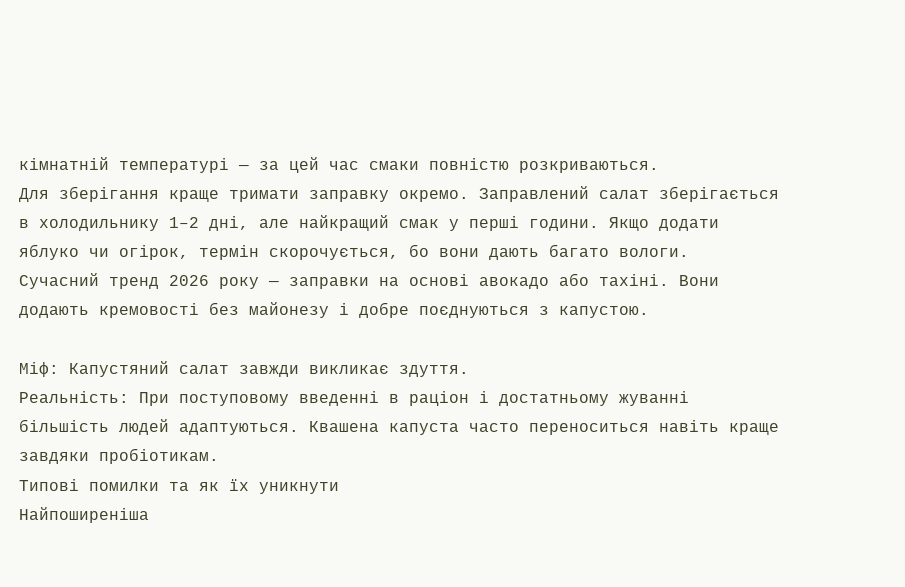кімнатній температурі — за цей час смаки повністю розкриваються.
Для зберігання краще тримати заправку окремо. Заправлений салат зберігається в холодильнику 1–2 дні, але найкращий смак у перші години. Якщо додати яблуко чи огірок, термін скорочується, бо вони дають багато вологи.
Сучасний тренд 2026 року — заправки на основі авокадо або тахіні. Вони додають кремовості без майонезу і добре поєднуються з капустою.

Міф: Капустяний салат завжди викликає здуття.
Реальність: При поступовому введенні в раціон і достатньому жуванні більшість людей адаптуються. Квашена капуста часто переноситься навіть краще завдяки пробіотикам.
Типові помилки та як їх уникнути
Найпоширеніша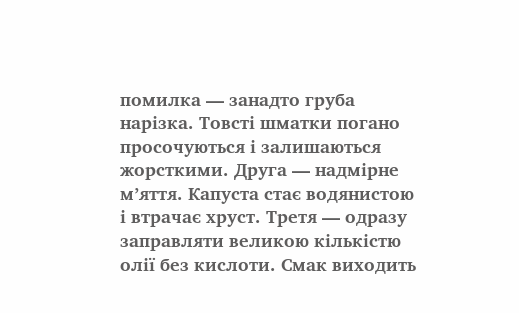помилка — занадто груба нарізка. Товсті шматки погано просочуються і залишаються жорсткими. Друга — надмірне м’яття. Капуста стає водянистою і втрачає хруст. Третя — одразу заправляти великою кількістю олії без кислоти. Смак виходить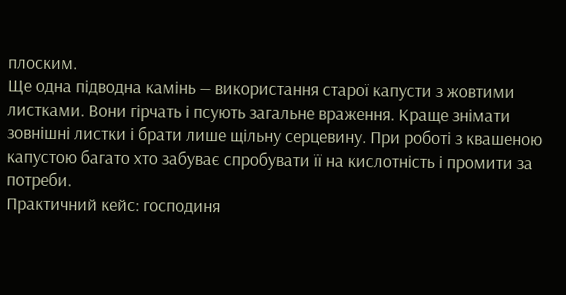плоским.
Ще одна підводна камінь — використання старої капусти з жовтими листками. Вони гірчать і псують загальне враження. Краще знімати зовнішні листки і брати лише щільну серцевину. При роботі з квашеною капустою багато хто забуває спробувати її на кислотність і промити за потреби.
Практичний кейс: господиня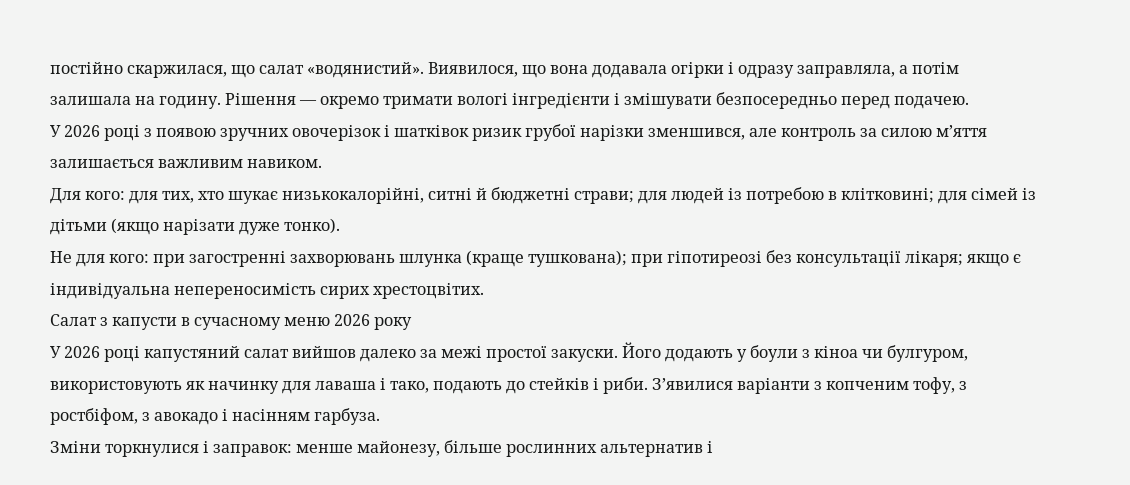постійно скаржилася, що салат «водянистий». Виявилося, що вона додавала огірки і одразу заправляла, а потім залишала на годину. Рішення — окремо тримати вологі інгредієнти і змішувати безпосередньо перед подачею.
У 2026 році з появою зручних овочерізок і шатківок ризик грубої нарізки зменшився, але контроль за силою м’яття залишається важливим навиком.
Для кого: для тих, хто шукає низькокалорійні, ситні й бюджетні страви; для людей із потребою в клітковині; для сімей із дітьми (якщо нарізати дуже тонко).
Не для кого: при загостренні захворювань шлунка (краще тушкована); при гіпотиреозі без консультації лікаря; якщо є індивідуальна непереносимість сирих хрестоцвітих.
Салат з капусти в сучасному меню 2026 року
У 2026 році капустяний салат вийшов далеко за межі простої закуски. Його додають у боули з кіноа чи булгуром, використовують як начинку для лаваша і тако, подають до стейків і риби. З’явилися варіанти з копченим тофу, з ростбіфом, з авокадо і насінням гарбуза.
Зміни торкнулися і заправок: менше майонезу, більше рослинних альтернатив і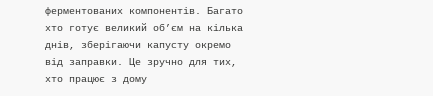ферментованих компонентів. Багато хто готує великий об’єм на кілька днів, зберігаючи капусту окремо від заправки. Це зручно для тих, хто працює з дому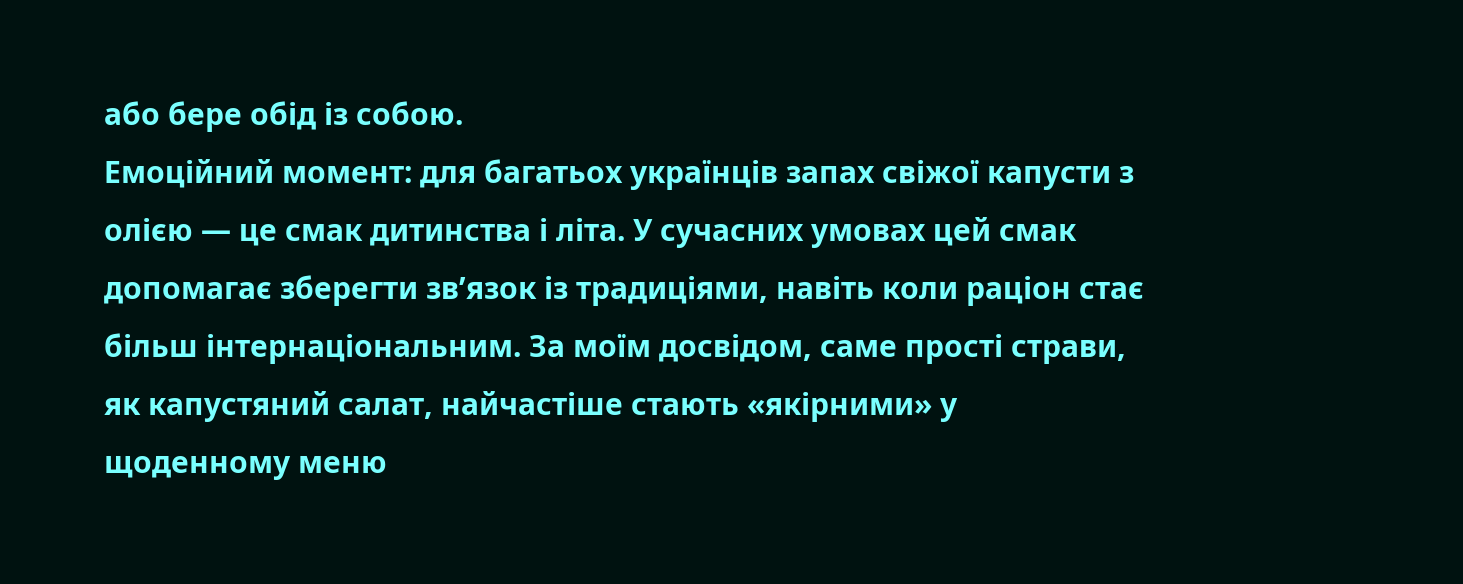або бере обід із собою.
Емоційний момент: для багатьох українців запах свіжої капусти з олією — це смак дитинства і літа. У сучасних умовах цей смак допомагає зберегти зв’язок із традиціями, навіть коли раціон стає більш інтернаціональним. За моїм досвідом, саме прості страви, як капустяний салат, найчастіше стають «якірними» у щоденному меню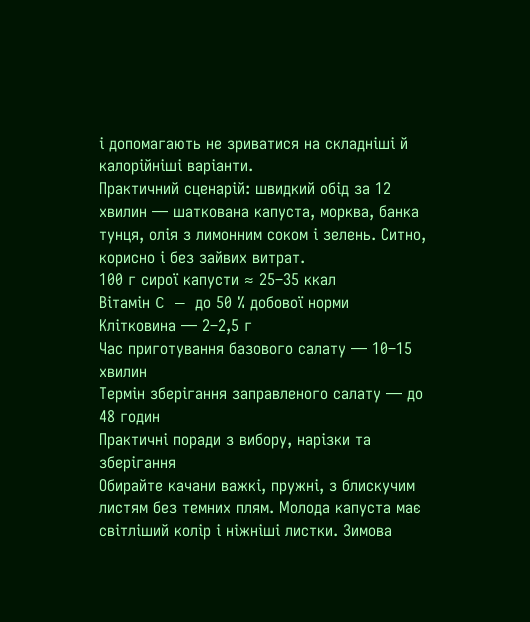і допомагають не зриватися на складніші й калорійніші варіанти.
Практичний сценарій: швидкий обід за 12 хвилин — шаткована капуста, морква, банка тунця, олія з лимонним соком і зелень. Ситно, корисно і без зайвих витрат.
100 г сирої капусти ≈ 25–35 ккал
Вітамін C — до 50 % добової норми
Клітковина — 2–2,5 г
Час приготування базового салату — 10–15 хвилин
Термін зберігання заправленого салату — до 48 годин
Практичні поради з вибору, нарізки та зберігання
Обирайте качани важкі, пружні, з блискучим листям без темних плям. Молода капуста має світліший колір і ніжніші листки. Зимова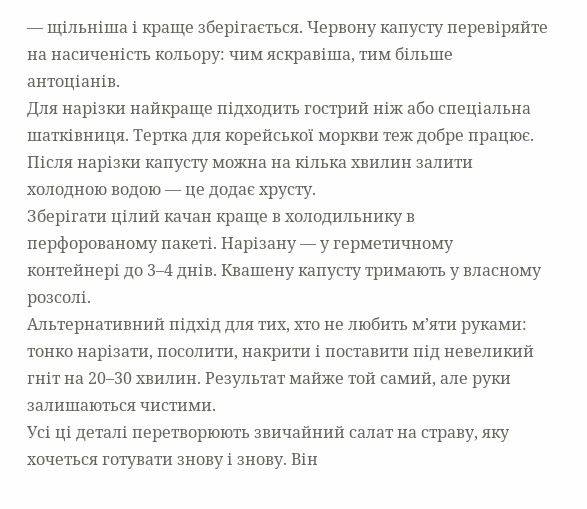— щільніша і краще зберігається. Червону капусту перевіряйте на насиченість кольору: чим яскравіша, тим більше антоціанів.
Для нарізки найкраще підходить гострий ніж або спеціальна шатківниця. Тертка для корейської моркви теж добре працює. Після нарізки капусту можна на кілька хвилин залити холодною водою — це додає хрусту.
Зберігати цілий качан краще в холодильнику в перфорованому пакеті. Нарізану — у герметичному контейнері до 3–4 днів. Квашену капусту тримають у власному розсолі.
Альтернативний підхід для тих, хто не любить м’яти руками: тонко нарізати, посолити, накрити і поставити під невеликий гніт на 20–30 хвилин. Результат майже той самий, але руки залишаються чистими.
Усі ці деталі перетворюють звичайний салат на страву, яку хочеться готувати знову і знову. Він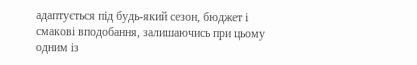адаптується під будь-який сезон, бюджет і смакові вподобання, залишаючись при цьому одним із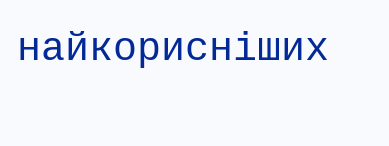найкорисніших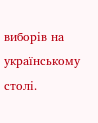виборів на українському столі.